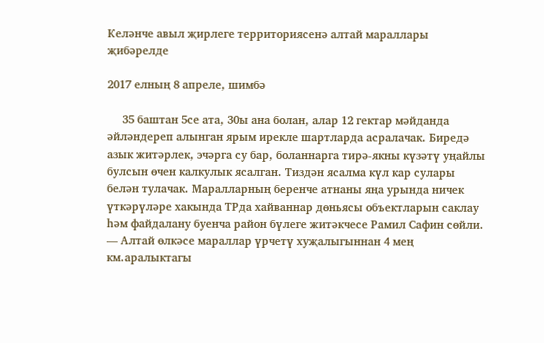Келәнче авыл җирлеге территориясенә алтай мараллары җибәрелде

2017 елның 8 апреле, шимбә

     35 баштан 5се ата, 30ы ана болан, алар 12 гектар мәйданда әйләндереп алынган ярым ирекле шартларда асралачак. Биредә азык житәрлек, эчәрга су бар, боланнарга тирә-якны күзәтү уңайлы булсын өчен калкулык ясалган. Тиздән ясалма күл кар сулары белән тулачак. Маралларның беренче атнаны яңа урында ничек үткәрүләре хакында ТРда хайваннар дөньясы объектларын саклау һәм файдалану буенча район бүлеге житәкчесе Рамил Сафин сөйли. — Алтай өлкәсе мараллар үрчетү хуҗалыгыннан 4 мең км.аралыктагы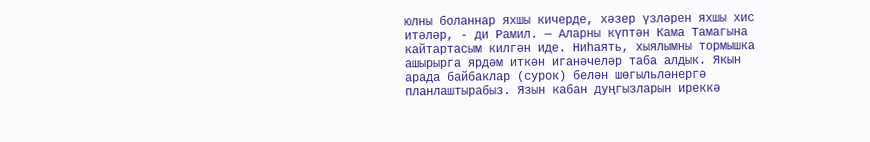юлны боланнар яхшы кичерде, хәзер үзләрен яхшы хис итәләр, - ди Рамил. — Аларны күптән Кама Тамагына кайтартасым килгән иде. Ниһаять, хыялымны тормышка ашырырга ярдәм иткән иганәчеләр таба алдык. Якын арада байбаклар (сурок) белән шөгыльләнергә планлаштырабыз. Язын кабан дуңгызларын иреккә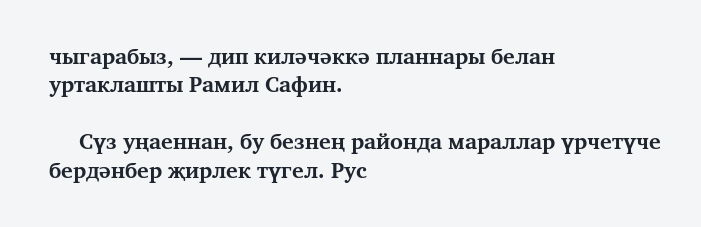чыгарабыз, — дип киләчәккә планнары белан уртаклашты Рамил Сафин.

     Сүз уңаеннан, бу безнең районда мараллар үрчетүче бердәнбер җирлек түгел. Рус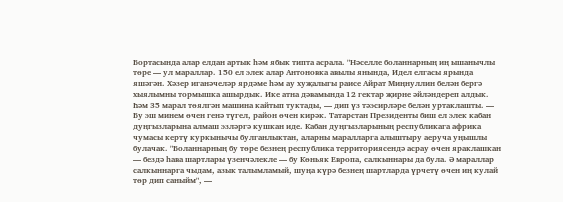Бортасында алар елдан артык һәм ябык типта асрала. "Нәселле боланнарның иң ышанычлы төре — ул мараллар. 150 ел элек алар Антоновка авылы янында, Идел елгасы ярында яшәгән. Хәзер иганәчеләр ярдәме һәм ау хуҗалыгы раисе Айрат Миңнуллин белән бергә хыялымны тормышка ашырдык. Ике атна дәвамында 12 гектар җирне әйләндереп алдык. Һәм 35 марал төялгән машина кайтып туктады, — дип үз тәэсирләре белән уртаклашты. — Бу эш минем өчен генә түгел, район өчен кирәк. Татарстан Президенты биш ел элек кабан дуңгызларына алмаш эзләргә кушкан иде. Кабан дуңгызларының республикага африка чумасы кертү куркынычы булганлыктан, аларны маралларга алыштыру аеруча уңышлы булачак. "Боланнарның бу төре безнең республика территориясендә асрау өчен яраклашкан — бездә haвa шартлары үзенчәлекле — бу Көньяк Европа, салкыннары да була. Ә мараллар салкыннарга чыдам, азык талымламый, шуңа күрә безнең шартларда үрчетү өчен иң кулай төр дип саныйм", —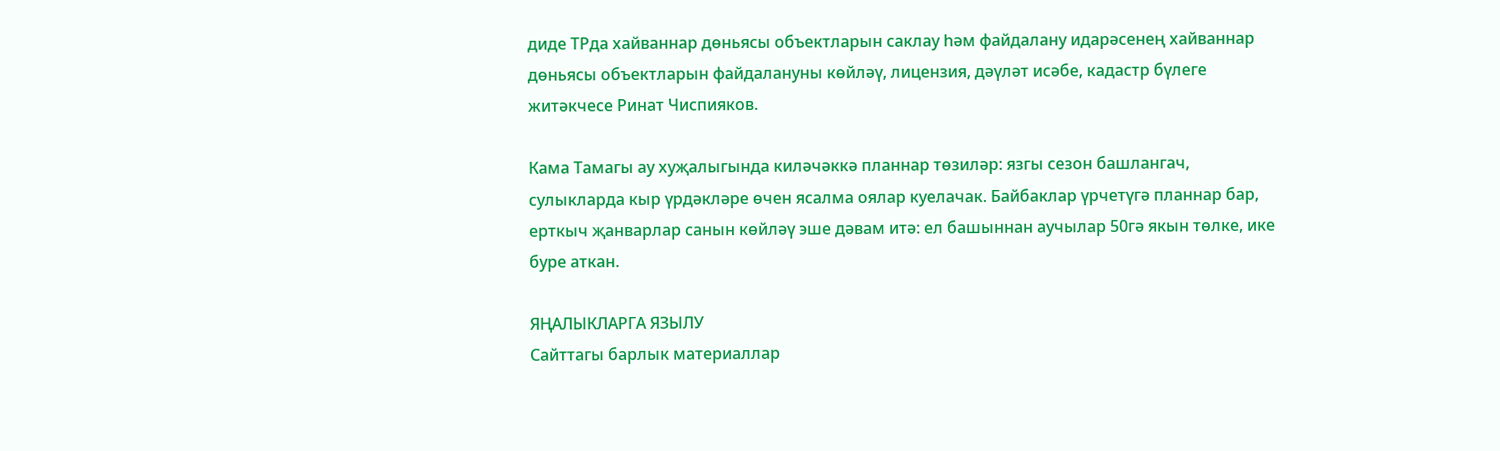диде ТРда хайваннар дөньясы объектларын саклау һәм файдалану идарәсенең хайваннар дөньясы объектларын файдалануны көйләү, лицензия, дәүләт исәбе, кадастр бүлеге житәкчесе Ринат Чиспияков.

Кама Тамагы ау хуҗалыгында киләчәккә планнар төзиләр: язгы сезон башлангач, сулыкларда кыр үрдәкләре өчен ясалма оялар куелачак. Байбаклар үрчетүгә планнар бар, ерткыч җанварлар санын көйләү эше дәвам итә: ел башыннан аучылар 50гә якын төлке, ике буре аткан.

ЯҢАЛЫКЛАРГА ЯЗЫЛУ
Сайттагы барлык материаллар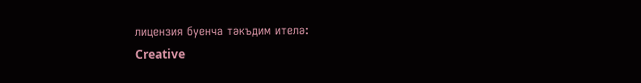лицензия буенча тәкъдим ителә:
Creative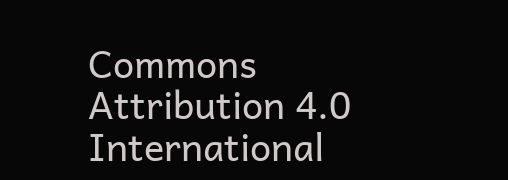Commons Attribution 4.0 International